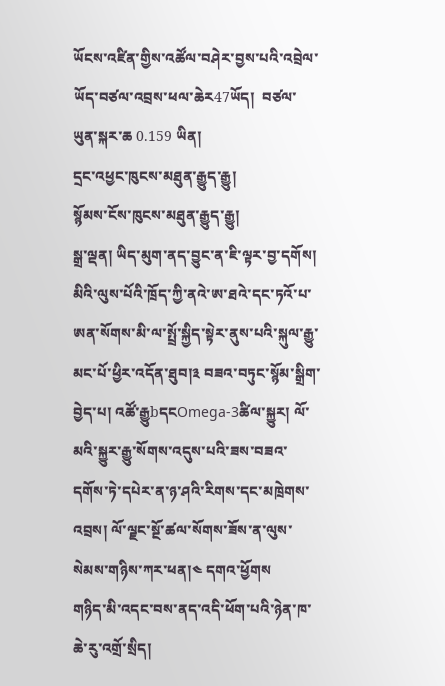ཡོངས་འཛིན་གྱིས་འཚོལ་བཤེར་བྱས་པའི་འབྲེལ་ཡོད་བཙལ་འབྲས་ཕལ་ཆེར47ཡོད།  བཙལ་ཡུན་སྐར་ཆ 0.159 ཡིན།
དྲང་འཕྱང་ཁུངས་མཐུན་རྒྱུད་རྒྱུ།
སྙོམས་ངོས་ཁུངས་མཐུན་རྒྱུད་རྒྱུ།
སྒྲ་ལྡན། ཡིད་མུག་ནད་བྱུང་ན་ཇི་ལྟར་བྱ་དགོས།
མིའི་ལུས་པོའི་ཁྲོད་ཀྱི་ནའེ་ཨ་ཐའེ་དང་ཏའོ་པ་ཨན་སོགས་མི་ལ་སྤྲོ་སྐྱིད་སྟེར་ནུས་པའི་སྐུལ་རྒྱུ་མང་པོ་ཕྱིར་འདོན་ཐུབ།༣ བཟའ་བཏུང་སྙོམ་སྒྲིག་བྱེད་པ། འཚོ་རྒྱུbདངOmega-3ཚིལ་སྐྱུར། ལོ་མའི་སྐྱུར་རྒྱུ་སོགས་འདུས་པའི་ཟས་བཟའ་དགོས་ཏེ་དཔེར་ན་ཉ་ཤའི་རིགས་དང་མཁྲེགས་འབྲས། ལོ་ལྗང་སྔོ་ཚལ་སོགས་ཟོས་ན་ལུས་སེམས་གཉིས་ཀར་ཕན།༤ དགའ་ཕྱོགས
གཉིད་མི་འདང་བས་ནད་འདི་ཕོག་པའི་ཉེན་ཁ་ཆེ་རུ་འགྲོ་སྲིད།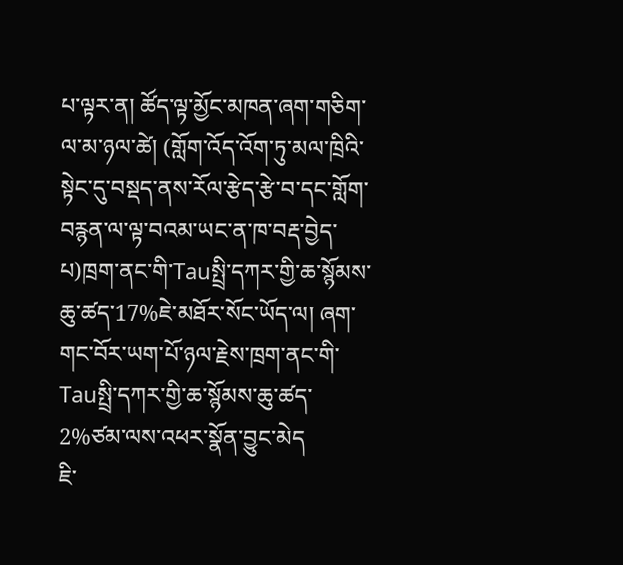པ་ལྟར་ན། ཚོད་ལྟ་མྱོང་མཁན་ཞག་གཅིག་ལ་མ་ཉལ་ཚེ། (གློག་འོད་འོག་ཏུ་མལ་ཁྲིའི་སྟེང་དུ་བསྡད་ནས་རོལ་རྩེད་རྩེ་བ་དང་གློག་བརྙན་ལ་ལྟ་བའམ་ཡང་ན་ཁ་བརྡ་བྱེད་པ)ཁྲག་ནང་གི་Tauསྤྲི་དཀར་གྱི་ཆ་སྙོམས་ཆུ་ཚད་17%ཇེ་མཐོར་སོང་ཡོད་ལ། ཞག་གང་བོར་ཡག་པོ་ཉལ་རྗེས་ཁྲག་ནང་གི་Tauསྤྲི་དཀར་གྱི་ཆ་སྙོམས་ཆུ་ཚད་2%ཙམ་ལས་འཕར་སྣོན་བྱུང་མེད
ཇི་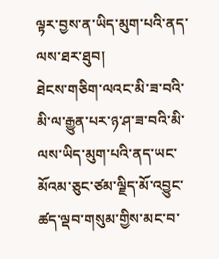ལྟར་བྱས་ན་ཡིད་མུག་པའི་ནད་ལས་ཐར་ཐུབ།
ཐེངས་གཅིག་ལའང་མི་ཟ་བའི་མི་ལ་རྒྱུན་པར་ཉ་ཤ་ཟ་བའི་མི་ལས་ཡིད་མུག་པའི་ནད་ཡང་མོའམ་ཅུང་ཙམ་ལྗིད་མོ་འབྱུང་ཚད་ལྡབ་གསུམ་གྱིས་མང་བ་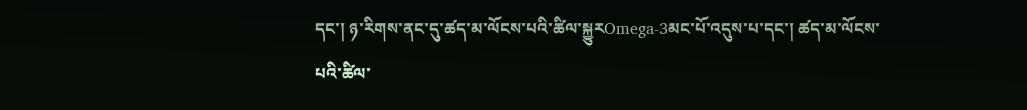དང་། ཉ་རིགས་ནང་དུ་ཚད་མ་ལོངས་པའི་ཚིལ་སྐྱུརOmega-3མང་པོ་འདུས་པ་དང་། ཚད་མ་ལོངས་པའི་ཚིལ་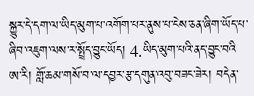སྐྱུར་དེ་དག་ལ་ཡིད་མུག་པ་འགོག་པར་ནུས་པ་ངེས་ཅན་ཞིག་ཡོད་པ་ཞིབ་འཇུག་ལས་ར་སྤྲོད་བྱུང་ཡོད། 4.ཡིད་མུག་པའི་ནད་བྱུང་བའི
ཨ་རི། གློ་ཆམ་གསོ་བ་ལ་དབྱར་རྩ་དགུན་འབུ་བཟང་ཟེར། བདེན་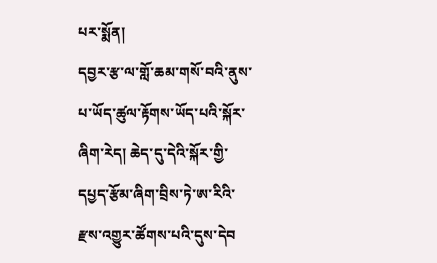པར་སྨོན།
དབྱར་རྩ་ལ་གློ་ཆམ་གསོ་བའི་ནུས་པ་ཡོད་ཚུལ་རྟོགས་ཡོད་པའི་སྐོར་ཞིག་རེད། ཆེད་དུ་དེའི་སྐོར་གྱི་དཔྱད་རྩོམ་ཞིག་བྲིས་ཏེ་ཨ་རིའི་རྫས་འགྱུར་ཚོགས་པའི་དུས་དེབ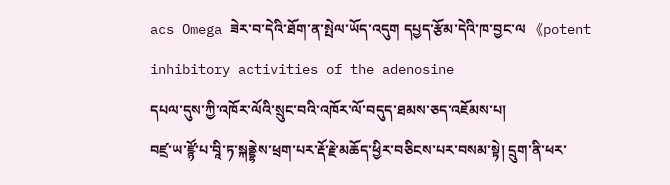acs Omega ཟེར་བ་དེའི་ཐོག་ན་སྤེལ་ཡོད་འདུག དཔྱད་རྩོམ་དེའི་ཁ་བྱང་ལ 《potent inhibitory activities of the adenosine
དཔལ་དུས་ཀྱི་འཁོར་ལོའི་སྲུང་བའི་འཁོར་ལོ་བདུད་ཐམས་ཅད་འཇོམས་པ།
བཛྲ་ཡ་ཛྙོ་པ་བཱི་ཏ་སྐནྡྷེས་ཕྲག་པར་རྡོ་རྗེ་མཆོད་ཕྱིར་བཅིངས་པར་བསམ་སྟེ། དྲུག་ནི་ཕར་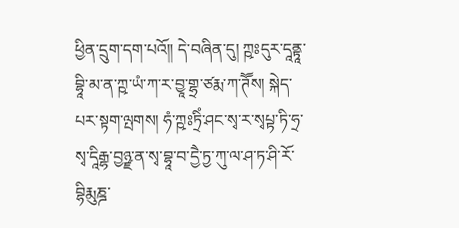ཕྱིན་དྲུག་དག་པའོ༎ དེ་བཞིན་དུ། ཀྵཿདུར་དཱནྟཱ་བྷཱི་མ་ན་ཀྵ་ཡཾ་ཀ་ར་བྱཱ་གྷྲ་ཙརྨ་ཀ་ཊཽས། སྐེད་པར་སྟག་ལྤགས། ཧཾ་ཀྵཿཏྲིཾ་ཤང་སྭ་ར་སྭཔྟ་ཏི་ཧྲ་སྭ་དཱིརྒྷ་བྱཉྫ་ན་སྭ་བྷཱ་བ་དྱཻ་ཏྱ་ཀུ་ལ་ཤ་ཏ་ཤི་རོ་བྷིརྨུཎྜ་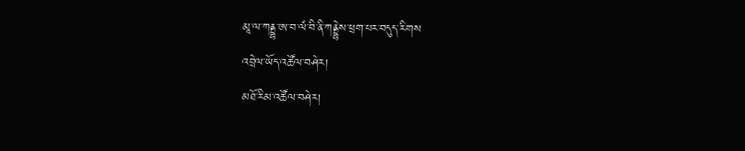མཱ་ལ་ཀནྡྷ་ཨ་བ་ལཾ་བི་ནི་ཀནྡྷེས་ཕྲག་པར་བདུད་རིགས
འབྲེལ་ཡོད་འཚོལ་བཤེར།
མཐོ་རིམ་འཚོལ་བཤེར།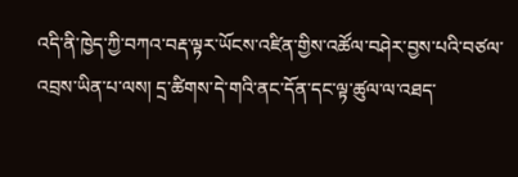འདི་ནི་ཁྱེད་ཀྱི་བཀའ་བརྡ་ལྟར་ཡོངས་འཛིན་གྱིས་འཚོལ་བཤེར་བྱས་པའི་བཙལ་འབྲས་ཡིན་པ་ལས། དྲ་ཚིགས་དེ་གའི་ནང་དོན་དང་ལྟ་ཚུལ་ལ་འཐད་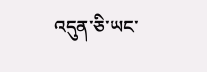འདུན་ཅི་ཡང་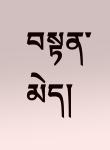བསྟན་མེད།